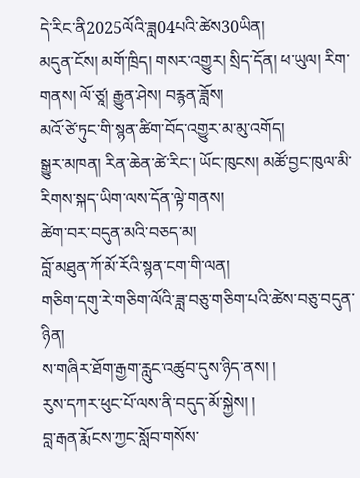དེ་རིང་ནི2025ལོའི་ཟླ04པའི་ཚེས30ཡིན།
མདུན་ངོས། མགོ་ཁྲིད། གསར་འགྱུར། སྲིད་དོན། ཕ་ཡུལ། རིག་གནས། ལོ་ཙཱ། རྒྱུན་ཤེས། བརྙན་ཟློས།
མའོ་ཙེ་ཏུང་གི་སྙན་ཚིག་བོད་འགྱུར་མ་མུ་འགོད།
སྒྱུར་མཁན། རིན་ཆེན་ཚེ་རིང་། ཡོང་ཁུངས། མཚོ་བྱང་ཁུལ་མི་རིགས་སྐད་ཡིག་ལས་དོན་ལྟེ་གནས།
ཚེག་བར་བདུན་མའི་བཅད་མ།
བློ་མཐུན་ཀོ་མོ་རོའི་སྙན་ངག་གི་ལན།
གཅིག་དགུ་རེ་གཅིག་ལོའི་ཟླ་བཅུ་གཅིག་པའི་ཚེས་བཅུ་བདུན་ཉིན།
ས་གཞིར་ཐོག་རྒྱག་རླུང་འཚུབ་དུས་ཉིད་ནས། །
རུས་དཀར་ཕུང་པོ་ལས་ནི་བདུད་མོ་སྐྱེས། །
བླ་རྒན་རྨོངས་ཀྱང་སློབ་གསོས་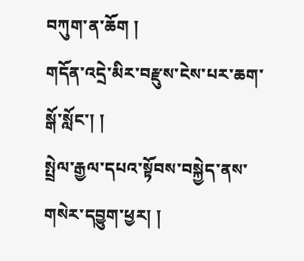བཀུག་ན་ཆོག །
གདོན་འདྲེ་མིར་བརྫུས་ངེས་པར་ཆག་སྒོ་སློང་། །
སྤྲེལ་རྒྱལ་དཔའ་སྟོབས་བསྐྱེད་ནས་གསེར་དབྱུག་ཕྱར། །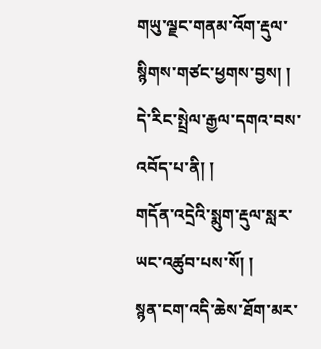གཡུ་ལྗང་གནམ་འོག་རྡུལ་སྙིགས་གཙང་ཕྱགས་བྱས། །
དེ་རིང་སྤྲེལ་རྒྱལ་དགའ་བས་འབོད་པ་ནི། །
གདོན་འདྲེའི་སྨུག་རྡུལ་སླར་ཡང་འཚུབ་པས་སོ། །
སྙན་ངག་འདི་ཆེས་ཐོག་མར་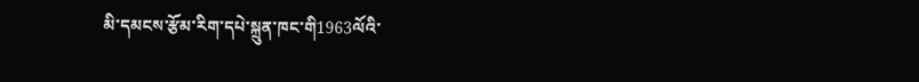མི་དམངས་རྩོམ་རིག་དཔེ་སྐྲུན་ཁང་གི1963ལོའི་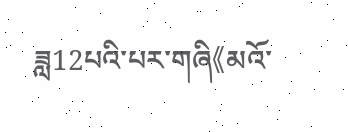ཟླ12པའི་པར་གཞི《མའོ་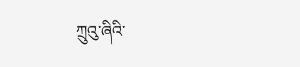ཀྲུའུ་ཞིའི་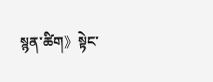སྙན་ཚིག》སྟེང་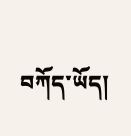བཀོད་ཡོད།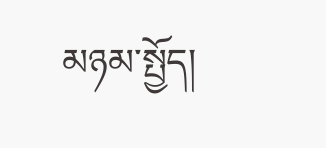མཉམ་སྤྱོད།